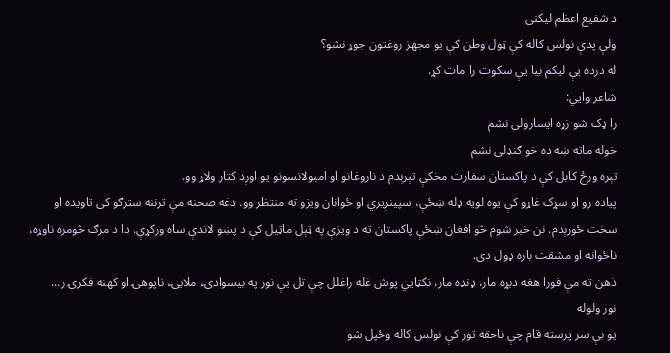د شفيع اعظم لیکنی
ولې پدې نولس کاله کې ټول وطن کې يو مجهز روغتون جوړ نشو؟
له درده یې ليکم بيا یې سکوت را مات کړ.
شاعر وایي:
را ډک شو زړه ايسارولی نشم
خوله ماته ښه ده خو ګنډلی نشم
تېره ورځ کابل کې د پاکستان سفارت مخکې تېرېدم د ناروغانو او امبولانسونو يو اوږد کتار ولاړ وو.
پياده رو او سړک غاړو کې يوه لويه ډله ښځې، سپينږيري او ځوانان ويزو ته منتظر وو. دغه صحنه مې ترننه سترګو کی تاويده او سخت ځورېدم. نن خبر شوم څو افغان ښځې پاکستان ته د ويزې په ټېل ماټیل کې د پښو لاندې ساه ورکړې. دا د مرګ څومره ناوړه، ناځوانه او مشقت باره ډول دی.
ذهن ته مې فورا هغه دبړه مار، ډنډه مار، نکټایي پوش غله راغلل چې تل یې نور په بیسوادۍ، ملایۍ، ناپوهۍ او کهنه فکرۍ ر...
نور ولوله
يو بې سر پرسته قام چې ناحقه تور کې نولس کاله وځپل شو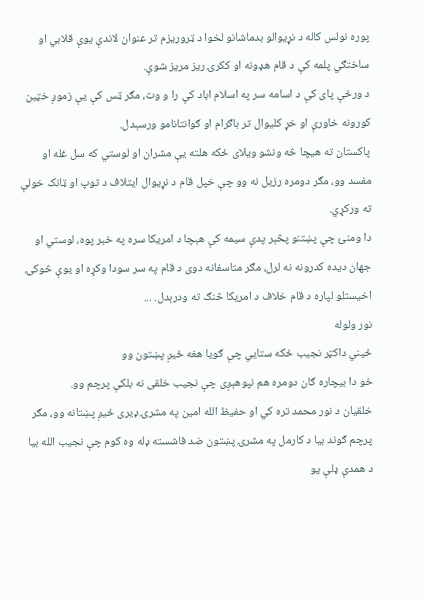پوره نولس کاله د نړیوالو بدماشانو لخوا د ټروريزم تر عنوان لاندې يوې قلابي او ساختګي پلمه کې د قام هډونه او ککرۍ ريز مريز شوې.
د ورځې پای کې د اسامه سر په اسلام اباد کې را و وت، مګر ټس کې یې زموږ خټين کورونه خاورې او خړ کليوال تر باګرام او ګوانتانامو ورسېدل.
پاکستان ته هيچا څه ونشو ويلای ځکه هلته یې مشران او لوستي که سل غله او مفسد وو، مګر دومره رزيل نه وو چې خپل قام د نړيوال ايتلاف د توپ او ټانک خولې ته ورکړي.
دا ومنئ چې پښتنو پڅېر پدې سيمه کې هېچا د امريکا سره په خبر پوه، لوستي او جهان دیده کدرونه نه لرل، مګر متاسفانه دوی د قام په سر سودا وکړه او يوې څوکۍ اخیستلو لپاره د قام خلاف د امريکا څنګ ته ودرېدل. ...
نور ولوله
ځيني داکټر نجيب ځکه ستایي چې ګويا هغه ځیږ پښتون وو
خو دا بيچاره ګان دومره هم نپوهېږی چې نجيب خلقی نه بلکې پرچم وو.
خلقيان د نور محمد تره کي او حفيظ الله امين په مشرۍ ډیری ځيږ پښتانه وو، مګر پرچم ګوند بيا د کارمل په مشرۍ پښتون ضد فاشسته ډله وه کوم چې نجيب الله بيا د همدې ډلې يو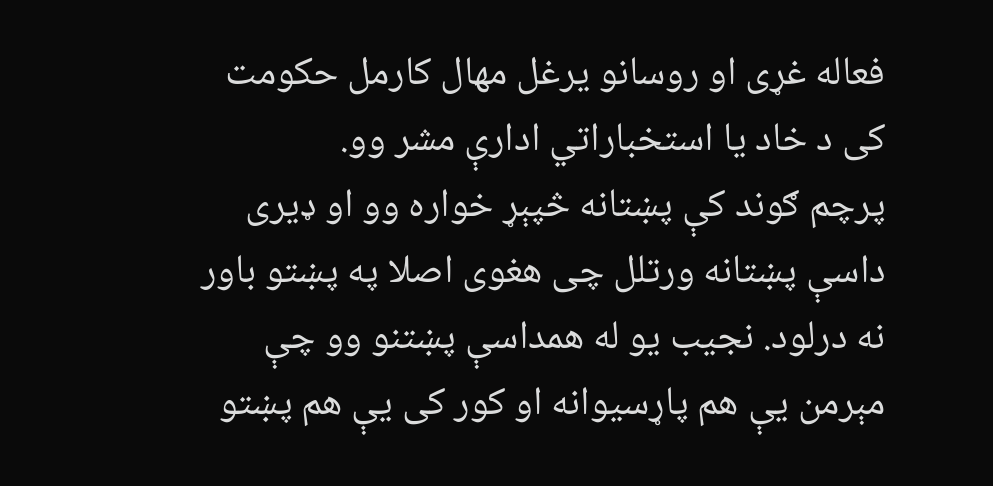فعاله غړی او روسانو يرغل مهال کارمل حکومت کی د خاد يا استخباراتي ادارې مشر وو.
پرچم ګوند کې پښتانه څپېړ خواره وو او ډیری داسې پښتانه ورتلل چی هغوی اصلا په پښتو باور نه درلود. نجيب يو له همداسې پښتنو وو چې مېرمن یې هم پاړسيوانه او کور کی یې هم پښتو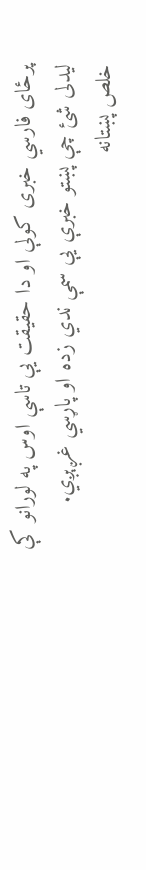پرځای فارسي خبری کولې او دا حقيقت یې تاسې اوس په لورانو کې ليدلی شئ چې پښتو خبرې یې سمې ندي زده او پاړسي غږېږي.
خلص پښتانه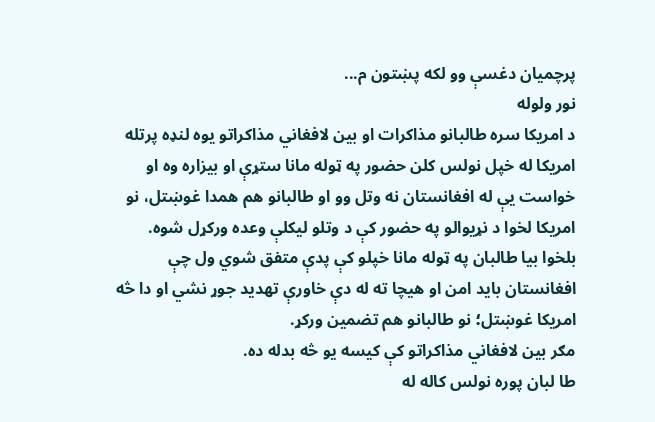پرچميان دغسې وو لکه پښتون م...
نور ولوله
د امریکا سره طالبانو مذاکرات او بین لافغاني مذاکراتو یوه لنډه پرتله
امریکا له خپل نولس کلن حضور په ټوله مانا ستړې او بیزاره وه او خواست یې له افغانستان نه وتل وو او طالبانو هم همدا غوښتل، نو امریکا لخوا د نړیوالو په حضور کې د وتلو لیکلې وعده ورکړل شوه.
بلخوا بیا طالبان په ټوله مانا خپلو کې پدې متفق شوي ول چې افغانستان باید امن او هیچا ته له دې خاورې تهدید جوړ نشي او دا څه امریکا غوښتل؛ نو طالبانو هم تضمین ورکړ.
مګر بین لافغاني مذاکراتو کې کیسه یو څه بدله ده.
طا لبان پوره نولس کاله له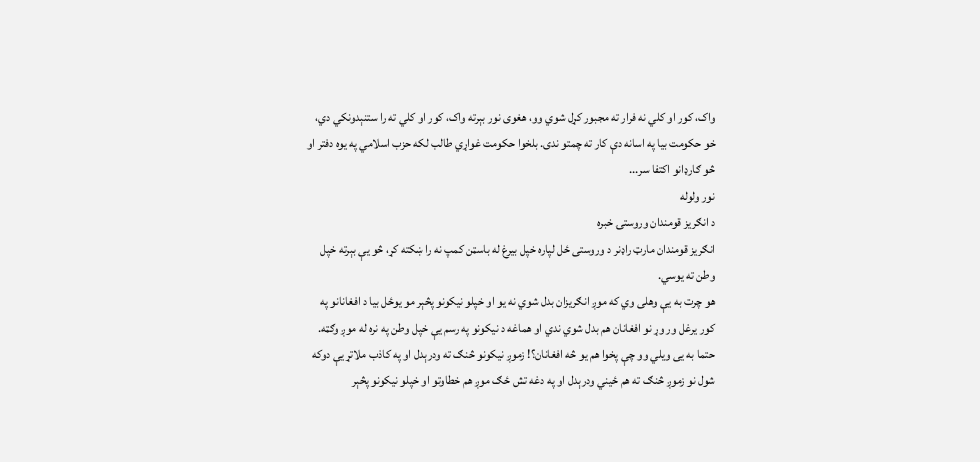واک، کور او کلي نه فرار ته مجبور کړل شوي وو، هغوی نور بېرته واک، کور او کلي ته را ستنېدونکي دي، خو حکومت بیا په اسانه دې کار ته چمتو ندی. بلخوا حکومت غواړي طالب لکه حزب اسلامي په یوه دفتر او څو ګارډانو اکتفا سر...
نور ولوله
د انګریز قومندان وروستۍ خبره
انګریز قومندان مارټ راډنر د وروستی ځل لپاره خپل بیرغ له باسټن کمپ نه را ښکته کړ، څو یې بېرته خپل وطن ته یوسي.
هو چرت به یې وهلی وي که موږ انګریزان بدل شوي نه یو او خپلو نیکونو پڅېر مو یوځل بیا د افغانانو په کور یرغل ور وړ نو افغانان هم بدل شوي ندي او هماغه د نیکونو په رسم یې خپل وطن په نره له موږ وګټه.
حتما به یی ویلي وو چې پخوا هم یو څه افغانان؟! زموږ نیکونو څنګ ته ودرېدل او په کاذب ملاتړ یې دوکه شول نو زموږ څنګ ته هم ځیني ودرېدل او په دغه تش ځګ موږ هم خطاوتو او خپلو نیکونو پڅېر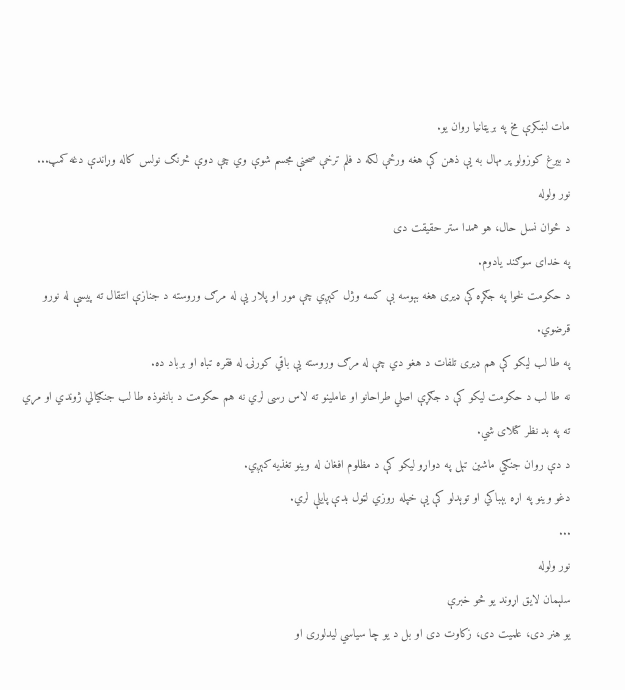مات لښکرې مخ په بریټانیا روان یو.
د بیرغ کوزولو پر مهال به یې ذهن کې هغه ورځې لکه د فلم ترخې صحنې مجسم شوې وي چې دوې څرنګ نولس کاله وړاندې دغه کمپ...
نور ولوله
د ځوان نسل حال، هو همدا ستر حقیقت دی
په خدای سوګند يادوم.
د حکومت لخوا په جګړه کې ډيری هغه بېوسه بې کسه وژل کېږي چې مور او پلار یې له مرګ وروسته د جنازې انتقال ته پیسې له نورو قرضوي.
په طا لب ليکو کې هم ډيری تلفات د هغو دي چې له مرګ وروسته یې باقي کورنۍ له فقره تباه او برباد ده.
نه طا لب د حکومت ليکو کې د جګړې اصلي طراحانو او عاملينو ته لاس رسی لري نه هم حکومت د بانفوذه طا لب جنګيالي ژوندي او مړي ته په بد نظر کتلای شي.
د دې روان جنګي ماشين تېل په دواړو ليکو کې د مظلوم افغان له وينو تغذيه کېږي.
دغو وينو په اړه بېباکي او توېدلو کې یې خپله روزي لټول بدې پايلې لري.
...
نور ولوله
سلېمان لايق اړوند يو څو خبرې
يو هنر دی، علميت دی، زکاوت دی او بل د يو چا سياسي ليدلوری او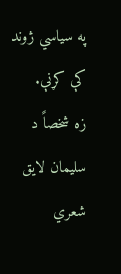په سياسي ژوند کې کړنې.
زه شخصاً د سلیمان لایق شعري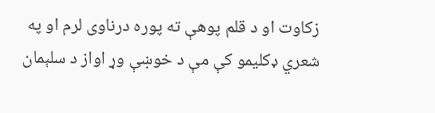زکاوت او د قلم پوهې ته پوره درناوی لرم او په شعري ډکليمو کې مې د خوښې وړ اواز د سلېمان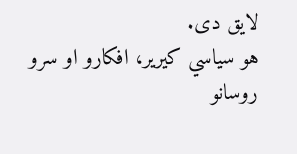لايق دی.
هو سياسي کيرير، افکارو او سرو روسانو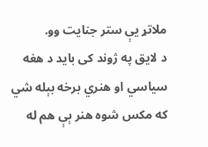ملاتړ یې ستر جنايت وو.
د لايق په ژوند کی بايد د هغه سياسي او هنري برخه بېله شي که مکس شوه هنر ېې هم له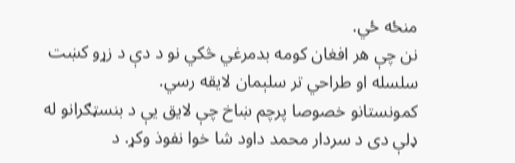منځه ځي.
نن چې هر افغان کومه بدمرغي څکي نو د دې د زړو کښت سلسله او طراحي تر سلېمان لايقه رسي.
کمونستانو خصوصا پرچم ښاخ چې لايق یې د بنسټګرانو له ډلې دی د سردار محمد داود شا خوا نفوذ وکړ. د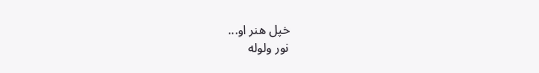خپل هنر او...
نور ولوله